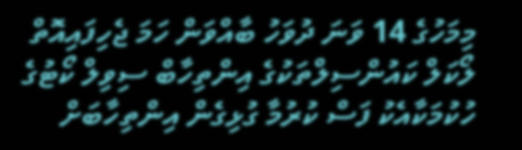މިމަހުގެ 14 ވަނަ ދުވަހު ބާއްވަން ހަމަ ޖެހިފައިއޮތް ލޯކަލް ކައުންސިލްތަކުގެ އިންތިހާބް ސިވިލް ކޯޓުގެ ހުކުމަކާއެކު ފަސް ކުރުމާ ގުޅިގެން އިންތިހާބަށް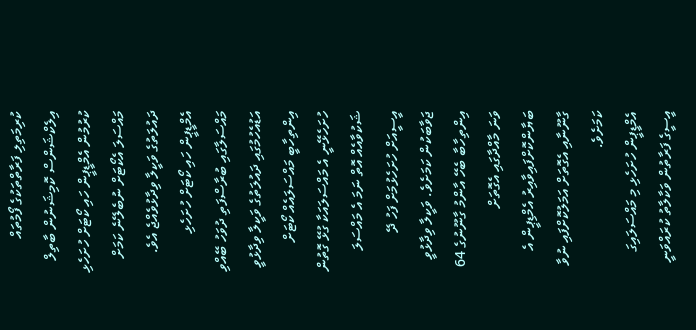ކުރިމަތިލި ފަރާތްތަކުގެ ފޯމުތައް އިލެކްޝަންސް ކޮމިޝަނުން ބާތިލް ކުރުމުން އެމްޑީޕީން ހައި ކޯޓަށް ހުށަހެޅި މައްސަލަ އެކޯޓަށް ނުބެލޭނެ ކަމަށް ދައުލަތުގެ ވަކީލާ ވިދާޅުވެއްޖެ އެވެ.
އެމްޑީޕީން ހައި ކޯޓަށް ހުށަހެޅި މައްސަލާގައި ބުރާސްފަތި ދުވަހު ބޭއްވި އަޑުއެހުމުގައި ދައުލަތުގެ ވަކީލާ ވިދާޅުވީ އިންތިހާބީ މައްސަލައެއް ކޯޓަށް ހުށަހެޅޭނީ އެ މައްސަލައަކާ ގުޅޭ ގޮތުން ޝަކުވާއެއް އޮތް ނަމަ އެ މައްސަލަ އީސީއަށް ހުށަހެޅުމަށް ފަހު ދޭ ޖަވާބަކުން ކަމަށެވެ. ވަކީލާ ވިދާޅުވީ އިންތިހާބާ ބެހޭ އާންމު ގާނޫނުގެ 64 ވަނަ މާއްދާގައި އެގޮތަށް ބަޔާންކޮށްފައިވާއިރު އެމްޑިޕީން އެ ގާނޫނާއި އެގޮތަށް އަމަލުކޮށްފައި ނުވާ ކަމަށެވެ.
އެމްޑީޕީން ހުށަހެޅި މި މައްސަލައިގަ އީސީގެ ފަރާތުން ވަކާލާތު ކުރައްވަނީ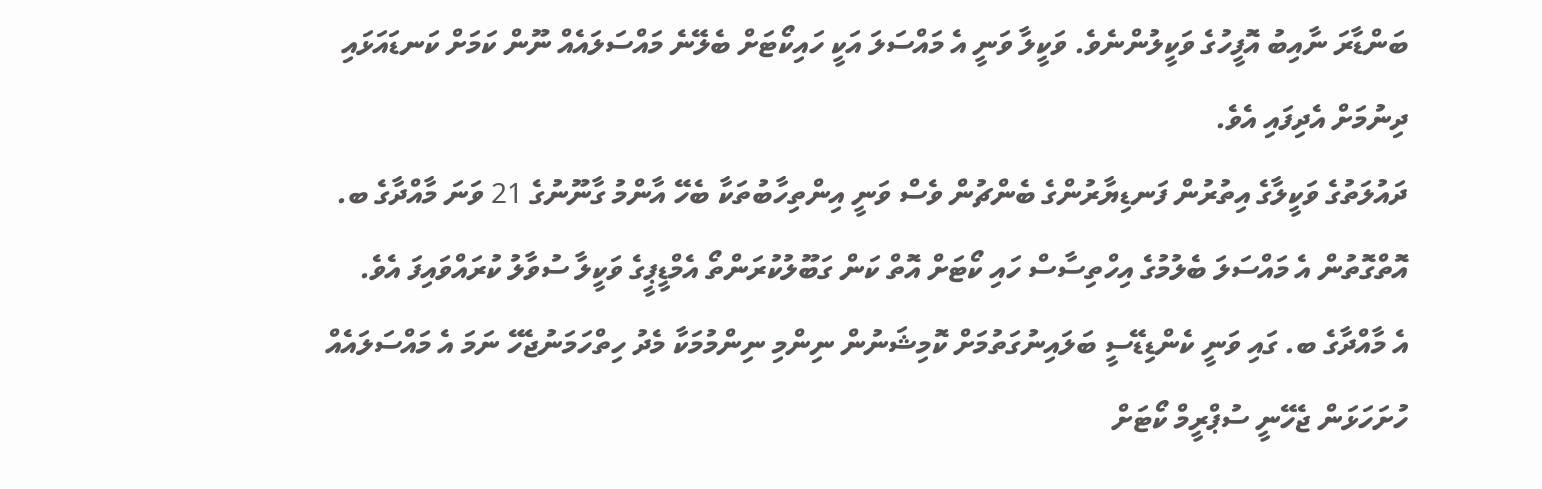ބަންޑާރަ ނާއިބު އޮފީހުގެ ވަކީލުންނެވެ. ވަކީލާ ވަނީ އެ މައްސަލަ އަކީ ހައިކޯޓަށް ބެލޭނެ މައްސަލައެއް ނޫން ކަމަށް ކަނޑައަޅައި ދިނުމަށް އެދިފައި އެވެ.
ދައުލަތުގެ ވަކީލާގެ އިތުރުން ފަނޑިޔާރުންގެ ބެންޗުން ވެސް ވަނީ އިންތިހާބުތަކާ ބެހޭ އާންމު ގާނޫނުގެ 21 ވަނަ މާއްދާގެ ބ. އޮތްގޮތުން އެ މައްސަލަ ބެލުމުގެ އިހްތިސާސް ހައި ކޯޓަށް އޮތް ކަން ގަބޫލުކުރަންތޯ އެމްޑީޕީގެ ވަކީލާ ސުވާލު ކުރައްވައިފަ އެވެ.
އެ މާއްދާގެ ބ. ގައި ވަނީ ކެންޑިޑޭސީ ބަލައިނުގަތުމަށް ކޮމިޝަނުން ނިންމި ނިންމުމަކާ މެދު ހިތްހަމަނުޖެހޭ ނަމަ އެ މައްސަލައެއް ހުށަހަޅަން ޖެހޭނީ ސުޕްރީމް ކޯޓަށް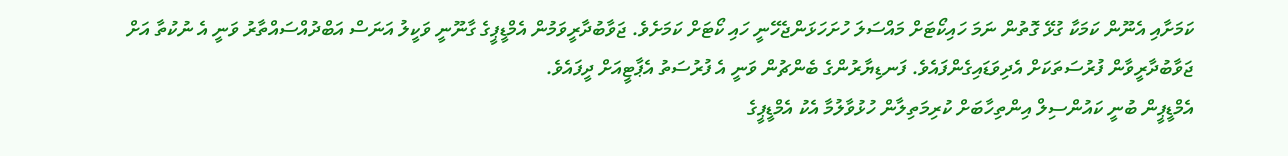ކަމަށާއި އެނޫން ކަމަކާ ގުޅޭ ގޮތުން ނަމަ ހައިކޯޓަށް މައްސަލަ ހުށަހަޅަންޖެހޭނީ ހައި ކޯޓަށް ކަމަށެވެ. ޖަވާބުދާރީވަމުން އެމްޑީޕީގެ ގާނޫނީ ވަކީލު އަނަސް އަބްދުއްސައްތާރު ވަނީ އެ ނުކުތާ އަށް ޖަވާބުދާރީވާން ފުރުސަތަކަށް އެދިވަޑައިގެންފައެވެ. ފަނޑިޔާރުންގެ ބެންޗުން ވަނީ އެ ފުރުސަތު އެޕާޓީއަށް ދީފައެވެ.
އެމްޑީޕީން ބުނީ ކައުންސިލް އިންތިހާބަށް ކުރިމަތިލާން ހުޅުވާލުމާ އެކު އެމްޑީޕީގެ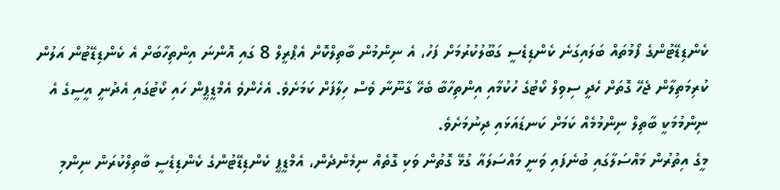ކެންޑިޑޭޓުންގެ ފޯމުތައް ބަލައިގަނެ ކެންޑިޑެސީ ގަބޫލުކުރުމަށް ފަހު، އެ ނިންމުން ބާތިލްކޮށް އެޕްރީލް 8 ގައި އޮންނަ އިންތިހާބަށް އެ ކެންޑިޑޭޓުން އަލުން ކުރިމަތިލާން ޖެހޭ ގޮތަށް ހެދީ ސިވިލް ކޯޓުގެ ހުކުމާއި އިންތިހާބާ ބެހޭ ގާނޫނާ ވެސް ހިލާފަށް ކަމަށެވެ. އެހެންވެ އެމްޑީޕީން ހައި ކޯޓުގައި އެދުނީ އީސީގެ އެ ނިންމުމަކީ ބާތިލް ނިންމުމެއް ކަމަށް ކަނޑައަޅައި ދިނުމަށެވެ.
މީގެ އިތުރުން މައްސަލާގައި ބުނެފައި ވަނީ މައްސަލައާ ގުޅޭ ގޮތުން ވަކި ގޮތެއް ނިމެންދެން، އެމްޑީޕީ ކެންޑިޑޭޓުންގެ ކެންޑިޑެސީ ބާތިލްކުރަން ނިންމި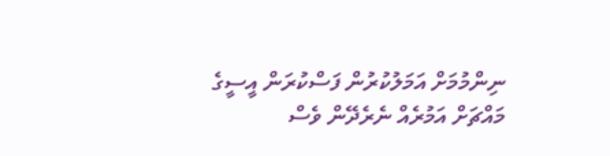ނިންމުމަށް އަމަލުކުރުން ފަސްކުރަން އީސީގެ މައްޗަށް އަމުރެއް ނެރެދޭން ވެސް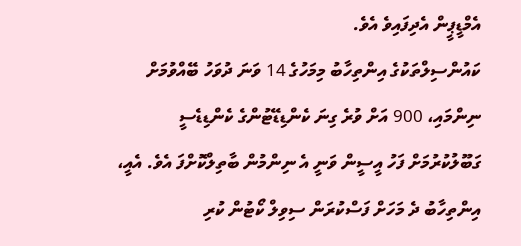އެމްޑީޕީން އެދިފައިވެ އެވެ.
ކައުންސިލްތަކުގެ އިންތިހާބު މިމަހުގެ 14 ވަނަ ދުވަހު ބޭއްވުމަށް ނިންމައި، 900 އަށް ވުރެ ގިނަ ކެންޑިޑޭޓުންގެ ކެންޑިޑެސީ ގަބޫލުކުރުމަށް ފަހު އީސީން ވަނީ އެ ނިންމުން ބާތިލްކޮށްފަ އެވެ. އެއީ، އިންތިހާބު ދެ މަހަށް ފަސްކުރަން ސިވިލް ކޯޓުން ކުރި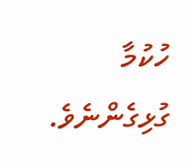ހުކުމާ ގުޅިގެންނެވެ.